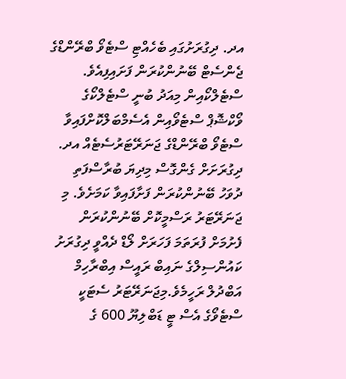އދ. ދިގުރަށުގައި ބެހެއްޓި ސްޓެވޯ ބްރޭންޑްގެ ޖެންސެޓް ބޭނުންކުރަން ފަށައިފިއެވެ.
ސްޓެލްކޯއިން މިއަދު ބުނީ ސްޓެލްކޯގެ ވޯކްޝޮޕް ސްޓެވޯއިން އެސެމްބަލްކޮށްފައިވާ ސްޓެވޯ ބްރޭންޑްގެ ޖަނަރޭޓަރުސެޓެއް އދ. ދިގުރަށަށް ގެންގޮސް މިދިޔަ ބުރާސްފަތި ދުވަހު ބޭނުންކުރަން ފަށާފައިވާ ކަމަށެވެ. މި ޖަނަރޭޓަރު ރަސްމީކޮށް ބޭނުންކުރަން ފެށުމަށް ފުރަތަމަ ފަހަރަށް ލޯޑް ދެއްވީ ދިގުރަށު ކައުންސިލްގެ ނައިބް ރައީސް އިބްރާހިމް އަބްދުލް ރަހީމެވެ.މިޖަނަރޭޓަރު ސެޓަކީ ސްޓެވޯގެ އެސް ޓީ ޑަބްލިޔޫ 600 ގެ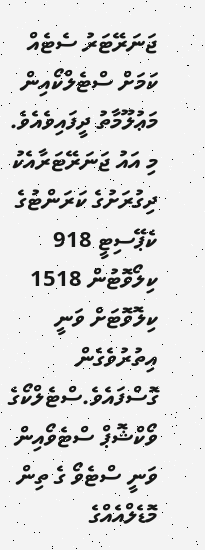ޖަނަރޭޓަރު ސެޓެއް ކަމަށް ސްޓެލްކޯއިން މަޢުލޫމާތު ދީފައިވެއެވެ. މި އައު ޖަނަރޭޓަރާއެކު ދިގުރަށުގެ ކަރަންޓުގެ ކެޕޭސިޓީ 918 ކިލޯވޮޓުން 1518 ކިލޮވޮޓަށް ވަނީ އިތުރުވެގެން ގޮސްފައެވެ.ސްޓެލްކޯގެ ވޯކްޝޮޕް ސްޓެވޯއިން ވަނީ ސްޓެވޯ ގެ ތިން މޮޑެލްއެއްގެ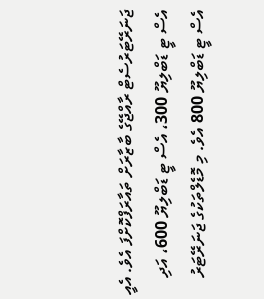ޖަނަރޭޓަރުސެޓް ރާއްޖޭގެ ބާޒާރަށް ތައާރަފްކޮށްފަ އެވެ. އެއީ އެސް ޓީ ޑަބްލިޔޫ 300، އެސް ޓީ ޑަބްލިޔޫ 600، އަދި އެސް ޓީ ޑަބްލިޔޫ 800 އެވެ. މި މޮޑެލްތަކުގެ ޖަނަރޭޓަރު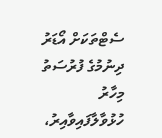ސެޓްތަކަށް އޯޑަރު ދިނުމުގެ ފުރުސަތު މިހާރު ހުޅުވާލާފައިވާއިރު،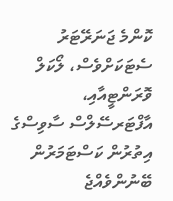ކޮންމެ ޖަނަރޭޓަރު ސެޓަކަށްވެސް، ލޯކަލް ވޮރަންޓީއާއި، އާފްޓަރސޭލްސް ސާވިސްގެ އިތުރުން ކަސްޓަމަރުން ބޭނުންވެއްޖެ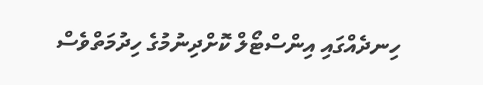ހިނދެއްގައި އިންސްޓޯލް ކޮށްދިނުމުގެ ހިދުމަތްވެސް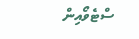ސްޓެވޯއިން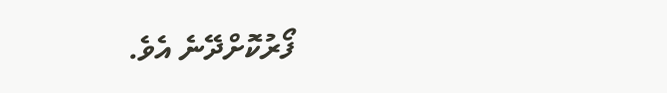ފޯރުކޮށްދޭނެ އެވެ.